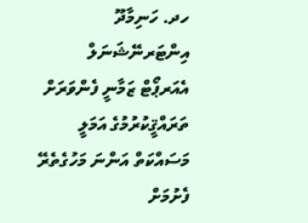ހދ. ހަނިމާދޫ އިންޓަރނޭޝަނަލް އެއަރޕޯޓް ޒަމާނީ ފެންވަރަށް ތަރައްޤީކުރުމުގެ އަމަލީ މަސައްކަތް އަންނަ މަހުގެތެރޭ ފެށުމަށް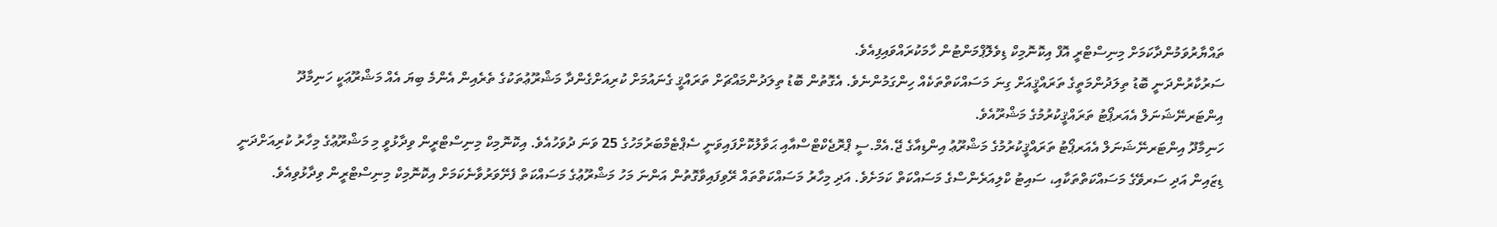ތައްޔާރުވަމުންދާކަމަށް މިނިސްޓްރީ އޮފް އިކޮނޮމިކް ޑިވެލޮޕްމަންޓުން ހާމަކުރައްވައިފިއެވެ.
ސަރުކާރުންދަނީ ބޮޑު ތިލަދުންމަތީގެ ތަރައްޤީއަށް ގިނަ މަސައްކަތްތަކެއް ހިންގަމުންނެވެ. އެގޮތުން ބޮޑު ތިލަދުންމައްޗަށް ތަރައްޤީ ގެނައުމަށް ކުރިއަށްގެންދާ މަޝްރޫޢުތަކުގެ ތެރެއިން އެންމެ ބިޔަ އެއް މަޝްރޫޢަކީ ހަނިމާދޫ އިންޓަރނޭޝަނަލް އެއަރޕޯޓު ތަރައްޤީކުރުމުގެ މަޝްރޫއެވެ.
ހަނިމާދޫ އިންޓަރނޭޝަނަލް އެއަރޕޯޓު ތަރައްޤީކުރުމުގެ މަޝްރޫޢު އިންޑިއާގެ ޖޭ.އެމް.ސީ ޕްރޮޖެކްޓްސްއާއި ޙަވާލުކޮށްފައިވަނީ ސެޕްޓެމްބަރުމަހުގެ 25 ވަނަ ދުވަހުއެވެ. އިކޮނޮމިކް މިނިސްޓްރީން ވިދާޅުވީ މި މަޝްރޫޢުގެ މިހާރު ކުރިއަށްދަނީ ޑިޒައިން އަދި ސަރވޭގެ މަސައްކަތްތަކާއި، ސައިޓު ކްލިއަރެންސްގެ މަސައްކަތް ކަމަށެވެ. އަދި މިހާރު މަސައްކަތްތައް ރޭވިފައިވާގޮތުން އަންނަ މަހު މަޝްރޫޢުގެ މަސައްކަތް ފެށޭވަރުވާނެކަމަށް އިކޮނޮމިކް މިނިސްޓްރީން ވިދާޅުވިއެވެ.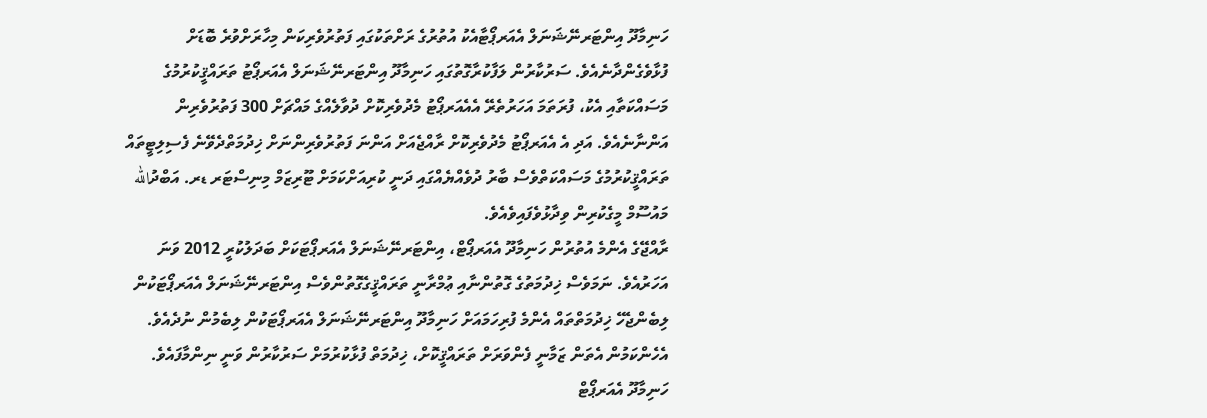ހަނިމާދޫ އިންޓަރނޭޝަނަލް އެއަރޕޯޓާއެކު އުތުރުގެ ރަށްތަކުގައި ފަތުރުވެރިކަން މިހާރަށްވުރެ ބޮޑަށް ފުޅާވެގެންދާނެއެވެ. ސަރުކާރުން ލަފާކުރާގޮތުގައި ހަނިމާދޫ އިންޓަރނޭޝަނަލް އެއަރޕޯޓު ތަރައްޤީކުރުމުގެ މަސައްކަތާއި އެކު، ފުރަތަމަ އަހަރުތެރޭ އެއެއަރޕޯޓު މެދުވެރިކޮށް ދުވާލެއްގެ މައްޗަށް 300 ފަތުރުވެރިން އަންނާނެއެވެ. އަދި އެ އެއަރޕޯޓު މެދުވެރިކޮށް ރާއްޖެއަށް އަންނަ ފަތުރުވެރިންނަށް ޚިދުމަތްދެވޭނެ ފެސިލިޓީތައް ތަރައްޤީކުރުމުގެ މަސައްކަތްވެސް ބާރު ދުވެއްޔެއްގައި ދަނީ ކުރިއަށްކަމަށް ޓޫރިޒަމް މިނިސްޓަރ ޑރ. އަބްދުالله މައުސޫމް މީގެކުރިން ވިދާޅުވެފައިވެއެވެ.
ރާއްޖޭގެ އެންމެ އުތުރުން ހަނިމާދޫ އެއަރޕޯޓް، އިންޓަރނޭޝަނަލް އެއަރޕޯޓަކަށް ބަދަލުކުރީ 2012 ވަނަ އަހަރުއެވެ. ނަމަވެސް ޚިދުމަތުގެ ގޮތުންނާއި ޢުމްރާނީ ތަރައްޤީގެގޮތުންވެސް އިންޓަރނޭޝަނަލް އެއަރޕޯޓަކުން ލިބެންޖެހޭ ޚިދުމަތްތައް އެންމެ ފުރިހަމައަށް ހަނިމާދޫ އިންޓަރނޭޝަނަލް އެއަރޕޯޓަކުން ލިބެމުން ނުދެއެވެ. އެހެންކަމުން އެތަން ޒަމާނީ ފެންވަރަށް ތަރައްޤީކޮށް، ޚިދުމަތް ފުޅާކުރުމަށް ސަރުކާރުން ވަނީ ނިންމާފައެވެ.
ހަނިމާދޫ އެއަރޕޯޓް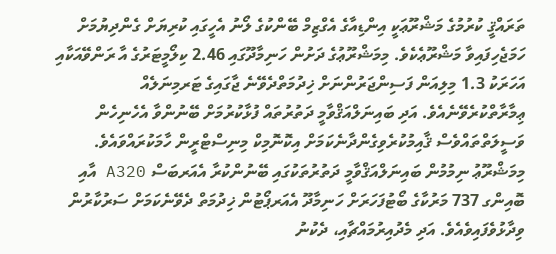ތަރައްޤީ ކުރުމުގެ މަޝްރޫޢަކީ އިންޑިއާގެ އެގްޒިމް ބޭންކުގެ ލޯނު އެހީގައި ކުރިޔަށް ގެންދިޔުމަށް ހަމަޖެހިފައިވާ މަޝްރޫޢެކެވެ. މިމަޝްރޫޢުގެ ދަށުން ހަނިމާދޫގައި 2.46 ކިލޯމީޓަރުގެ އާ ރަންވޭއަކާއި އަހަރަކު 1.3 މިލިއަން ފަސިންޖަރުންނަށް ޚިދުމަތްދެވޭނެ ޖާގައިގެ ޓަރމިނަލެއް ޢިމާރާތްކުރެވޭނެއެވެ. އަދި ބައިނަލްއަޤްވާމީ ދަތުރުތައް ފުޅާކުރުމަށް ބޭނުންވާ އެހެނިހެން ވަސީލަތްތައްވެސް ޤާއިމުކުރެވިގެންދާނެކަމަށް އިކޮނޮމިކް މިނިސްޓްރީން ހާމަކުރައްވައެވެ.
މިމަޝްރޫޢު ނިމުމުން ބައިނަލްއަޤްވާމީ ދަތުރުތަކުގައި ބޭނުންކުރާ އެއަރބަސް A320 އާއި ބޮއިންގ 737 މަރުކާގެ ބޯޓުފަހަރަށް ހަނިމާދޫ އެއަރޕޯޓުން ޚިދުމަތް ދެވޭނެކަމަށް ސަރުކާރުން ވިދާޅުވެފައިވެއެވެ. އަދި މެދުއިރުމައްޗާއި، ދެކުނު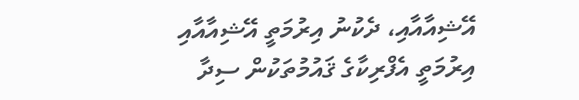އޭޝިއާއާއި، ދެކުނު އިރުމަތީ އޭޝިއާއާއި އިރުމަތީ އެފްރިކާގެ ޤައުމުތަކުން ސިދާ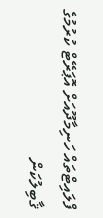ފްލައިޓްތައް ހަނިމާދޫއަށް އޮޕަރޭޓް ކުރުމުގެ ޤާބިލުކަން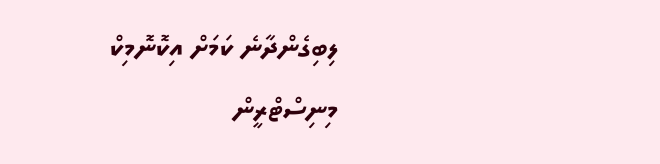ލިބިގެންދާނެ ކަމަށް އިކޮނޮމިކް މިނިސްޓްރީން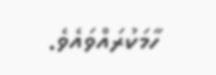ހާމަކުރައްވައެވެ.